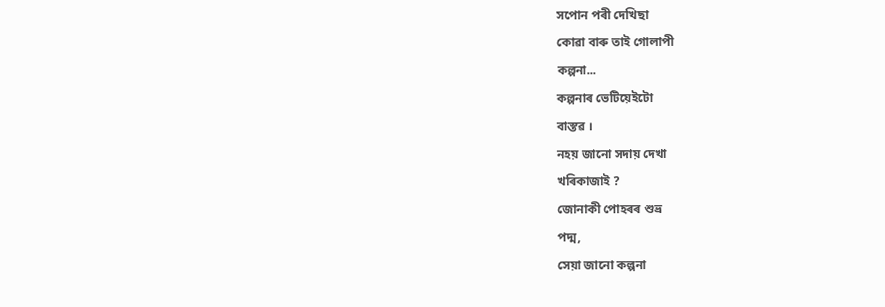সপোন পৰী দেখিছা
কোৱা বাৰু তাই গোলাপী
কল্পনা...
কল্পনাৰ ভেটিয়েইটো
বাস্তৱ ।
নহয় জানো সদায় দেখা
খৰিকাজাই ?
জোনাকী পোহৰৰ শুভ্র
পদ্ম,
সেয়া জানো কল্পনা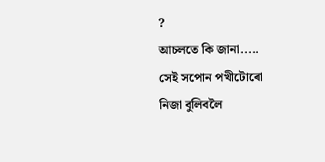?
আচলতে কি জানা.....
সেই সপোন পখীটোৰো
নিজা বুলিবলৈ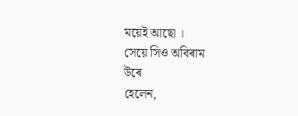ময়েই আছো ।
সেয়ে সিও অবিৰাম
উৰে
হেলেন,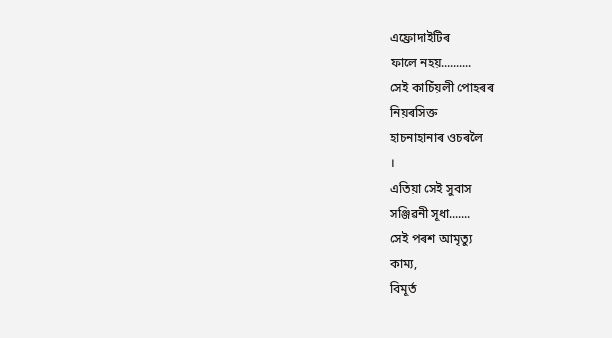এফ্রোদাইটিৰ
ফালে নহয়..........
সেই কাচিঁয়লী পোহৰৰ
নিয়ৰসিক্ত
হাচনাহানাৰ ওচৰলৈ
।
এতিয়া সেই সুবাস
সঞ্জিৱনী সূধা.......
সেই পৰশ আমৃত্যু
কাম্য,
বিমূৰ্ত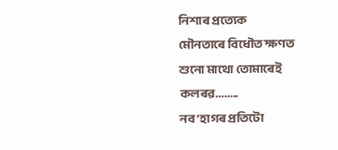নিশাৰ প্রত্যেক
মৌনতাৰে বিধৌত ক্ষণত
শুনো মাথো তোমাৰেই
কলৰৱ........
নব’হাগৰ প্রতিটো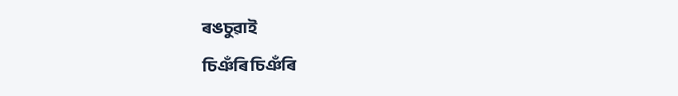ৰঙচুৱাই
চিঞঁৰি চিঞঁৰি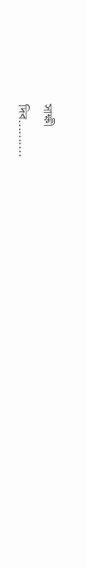সাক্ষী
দিব..........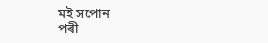মই সপোন
পৰী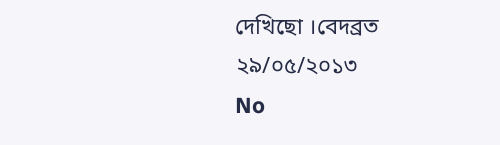দেখিছো ।বেদব্রত
২৯/০৫/২০১৩
No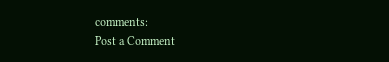comments:
Post a Comment